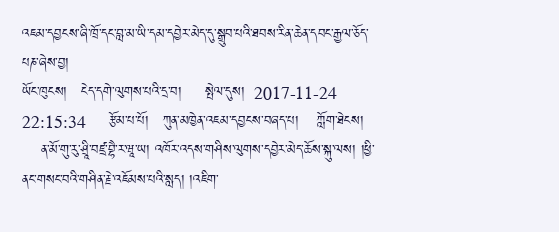འཇམ་དབྱངས་ཞི་ཁྲོ་དང་བླ་མ་ཡི་དམ་དབྱེར་མེད་དུ་སྒྲུབ་པའི་ཐབས་རིན་ཆེན་དབང་རྒྱལ་ཅོད་པཎ་ཞེས་བྱ།
ཡོང་ཁུངས།   ངེད་དགེ་ལུགས་པའི་དྲ་བ།     སྤེལ་དུས།  2017-11-24 22:15:34     རྩོམ་པ་པོ།   ཀུན་མཁྱེན་འཇམ་དབྱངས་བཞད་པ།    ཀློག་ཐེངས།
    ན་མོ་གུ་རུ་ཤྲཱི་བཛྲ་བྷཻ་ར་ཝཱ་ཡ། འཁོར་འདས་གཤིས་ལུགས་དབྱེར་མེད་ཆོས་སྐུ་ལས། །ཕྱི་ནང་གསང་བའི་གཤིན་རྗེ་འཇོམས་པའི་སླད། །འཇིག་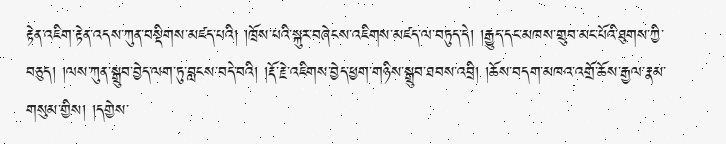རྟེན་འཇིག་རྟེན་འདས་ཀུན་བསྡིགས་མཛད་པའི། །ཁྲོས་པའི་སྐུར་བཞེངས་འཇིགས་མཛད་ལ་བཏུད་དེ། །རྒྱུད་དང་མཁས་གྲུབ་མང་པོའི་ཐུགས་ཀྱི་བཅུད། །ལས་ཀུན་སྒྲུབ་བྱེད་ལག་ཏུ་བླངས་བདེ་བའི། །རྡོ་རྗེ་འཇིགས་བྱེད་ཕྱག་གཉིས་སྒྲུབ་ཐབས་འབྲི། །ཆོས་བདག་མཁའ་འགྲོ་ཆོས་རྒྱལ་རྣམ་གསུམ་གྱིས། །དགྱེས་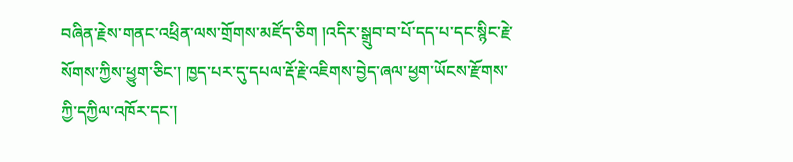བཞིན་རྗེས་གནང་འཕྲིན་ལས་གྲོགས་མཛོད་ཅིག །འདིར་སྒྲུབ་བ་པོ་དད་པ་དང་སྙིང་རྗེ་སོགས་ཀྱིས་ཕྱུག་ཅིང་། ཁྱད་པར་དུ་དཔལ་རྡོ་རྗེ་འཇིགས་བྱེད་ཞལ་ཕྱག་ཡོངས་རྫོགས་ཀྱི་དཀྱིལ་འཁོར་དང་།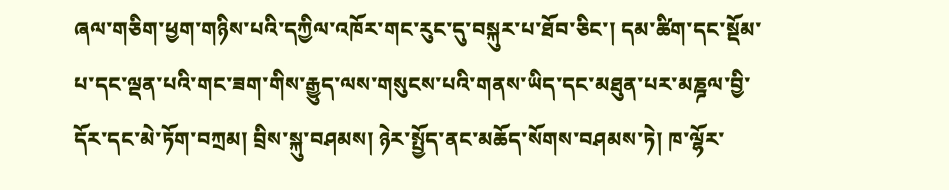ཞལ་གཅིག་ཕྱག་གཉིས་པའི་དཀྱིལ་འཁོར་གང་རུང་དུ་བསྐུར་པ་ཐོབ་ཅིང་། དམ་ཚིག་དང་སྡོམ་པ་དང་ལྡན་པའི་གང་ཟག་གིས་རྒྱུད་ལས་གསུངས་པའི་གནས་ཡིད་དང་མཐུན་པར་མཎྜལ་བྱི་དོར་དང་མེ་ཏོག་བཀྲམ། བྲིས་སྐུ་བཤམས། ཉེར་སྤྱོད་ནང་མཆོད་སོགས་བཤམས་ཏེ། ཁ་ལྷོར་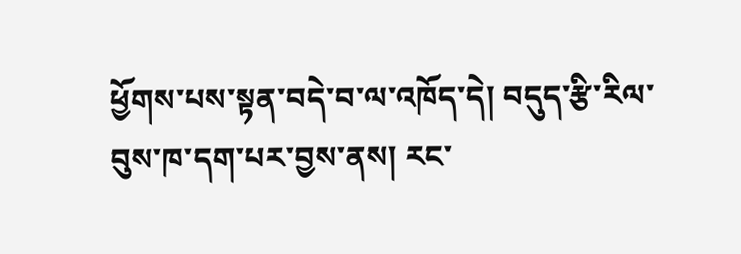ཕྱོགས་པས་སྟན་བདེ་བ་ལ་འཁོད་དེ། བདུད་རྩི་རིལ་བུས་ཁ་དག་པར་བྱས་ནས། རང་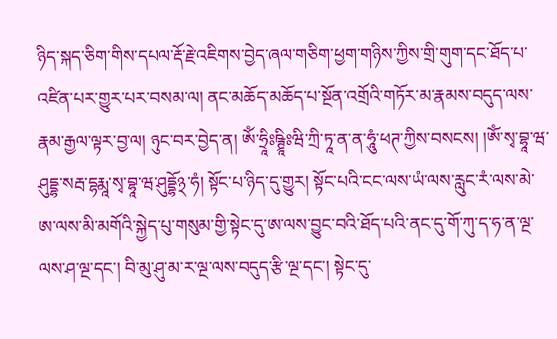ཉིད་སྐད་ཅིག་གིས་དཔལ་རྡོ་རྗེ་འཇིགས་བྱེད་ཞལ་གཅིག་ཕྱག་གཉིས་ཀྱིས་གྲི་གུག་དང་ཐོད་པ་འཛིན་པར་གྱུར་པར་བསམ་ལ། ནང་མཆོད་མཆོད་པ་སྔོན་འགྲོའི་གཏོར་མ་རྣམས་བདུད་ལས་རྣམ་རྒྱལ་ལྟར་བྱ་ལ། ཉུང་བར་བྱེད་ན། ཨོཾ་ཧྲཱིཿཥྚྲཱིཿཝི་ཀྲི་ཏཱ་ན་ན་ཧཱུཾ་ཕཊ་ཀྱིས་བསངས། །ཨོཾ་སྭ་བྷཱ་ཝ་ཤུདྡྷ་སརྦ་དྷརྨཱ་སྭ་བྷཱ་ཝ་ཤུདྡྷོ྅་ཧཾ། སྟོང་པ་ཉིད་དུ་གྱུར། སྟོང་པའི་ངང་ལས་ཡཾ་ལས་རླུང་རཾ་ལས་མེ་ཨ་ལས་མི་མགོའི་སྐྱེད་པུ་གསུམ་གྱི་སྟེང་དུ་ཨ་ལས་བྱུང་བའི་ཐོད་པའི་ནང་དུ་གོ་ཀུ་ད་ཧ་ན་ལྔ་ལས་ཤ་ལྔ་དང་། བི་མུ་ཤུ་མ་ར་ལྔ་ལས་བདུད་རྩི་ལྔ་དང་། སྟེང་དུ་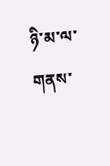ཉི་མ་ལ་གནས་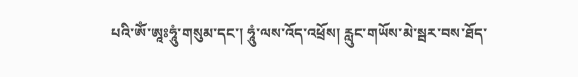པའི་ཨོཾ་ཨཱཿཧཱུཾ་གསུམ་དང་། ཧཱུཾ་ལས་འོད་འཕྲོས། རླུང་གཡོས་མེ་སྦར་བས་ཐོད་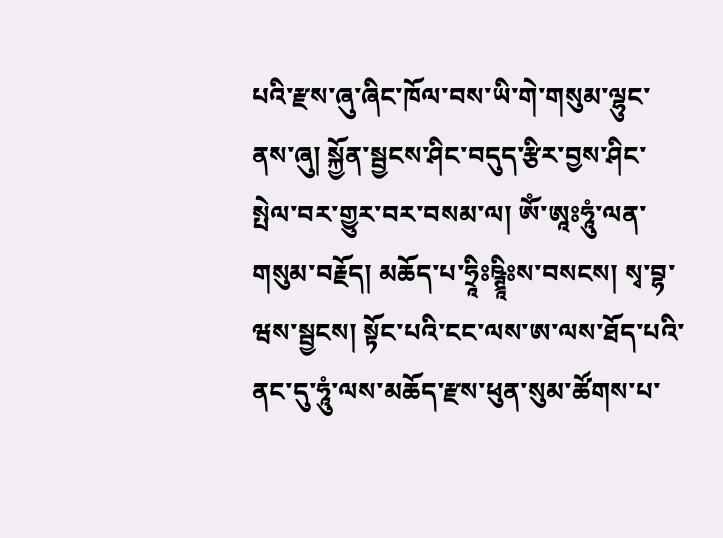པའི་རྫས་ཞུ་ཞིང་ཁོལ་བས་ཡི་གེ་གསུམ་ལྷུང་ནས་ཞུ། སྐྱོན་སྦྱངས་ཤིང་བདུད་རྩིར་བྱས་ཤིང་སྤེལ་བར་གྱུར་བར་བསམ་ལ། ཨོཾ་ཨཱཿཧཱུཾ་ལན་གསུམ་བརྗོད། མཆོད་པ་ཧྲཱིཿཥྚྲཱིཿས་བསངས། སྭ་བྷ་ཝས་སྦྱངས། སྟོང་པའི་ངང་ལས་ཨ་ལས་ཐོད་པའི་ནང་དུ་ཧཱུཾ་ལས་མཆོད་རྫས་ཕུན་སུམ་ཚོགས་པ་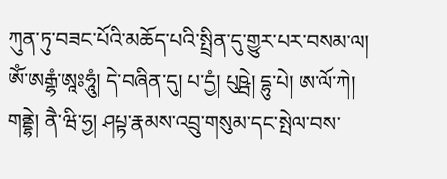ཀུན་ཏུ་བཟང་པོའི་མཆོད་པའི་སྤྲིན་དུ་གྱུར་པར་བསམ་ལ། ཨོཾ་ཨརྒྷཾ་ཨཱཿཧཱུཾ། དེ་བཞིན་དུ། པ་དྱཾ། པུཥྦེ། དྷུ་པེ། ཨ་ལོ་ཀེ། གནྡྷེ། ནཻ་ཝི་ཧྱ། ཤཔྟ་རྣམས་འབྲུ་གསུམ་དང་སྤེལ་བས་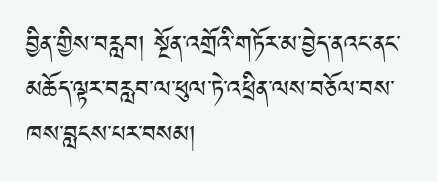བྱིན་གྱིས་བརླབ། སྔོན་འགྲོའི་གཏོར་མ་བྱེད་ནའང་ནང་མཆོད་ལྟར་བརླབ་ལ་ཕུལ་ཏེ་འཕྲིན་ལས་བཅོལ་བས་ཁས་བླངས་པར་བསམ།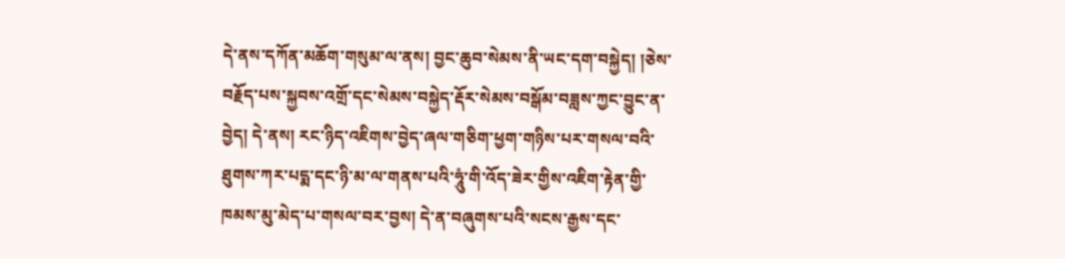དེ་ནས་དཀོན་མཆོག་གསུམ་ལ་ནས། བྱང་ཆུབ་སེམས་ནི་ཡང་དག་བསྐྱེད། །ཅེས་བརྗོད་པས་སྐྱབས་འགྲོ་དང་སེམས་བསྐྱེད་རྡོར་སེམས་བསྒོམ་བཟླས་ཀྱང་བྱུང་ན་བྱེད། དེ་ནས། རང་ཉིད་འཇིགས་བྱེད་ཞལ་གཅིག་ཕྱག་གཉིས་པར་གསལ་བའི་ཐུགས་ཀར་པདྨ་དང་ཉི་མ་ལ་གནས་པའི་ཧཱུཾ་གི་འོད་ཟེར་གྱིས་འཇིག་རྟེན་གྱི་ཁམས་མུ་མེད་པ་གསལ་བར་བྱས། དེ་ན་བཞུགས་པའི་སངས་རྒྱས་དང་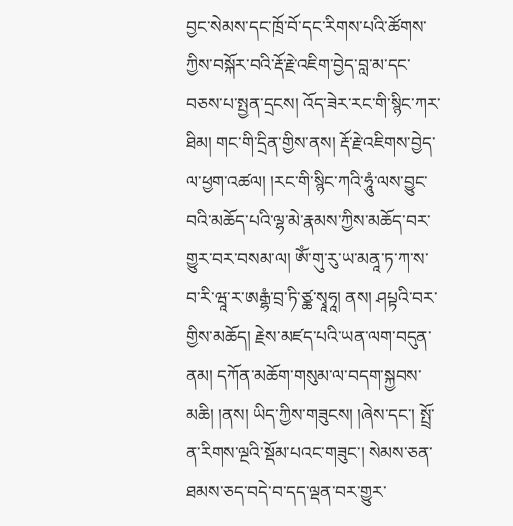བྱང་སེམས་དང་ཁྲོ་བོ་དང་རིགས་པའི་ཚོགས་ཀྱིས་བསྐོར་བའི་རྡོ་རྗེ་འཇིག་བྱེད་བླ་མ་དང་བཅས་པ་སྤྱན་དྲངས། འོད་ཟེར་རང་གི་སྙིང་ཀར་ཐིམ། གང་གི་དྲིན་གྱིས་ནས། རྡོ་རྗེ་འཇིགས་བྱེད་ལ་ཕྱག་འཚལ། །རང་གི་སྙིང་ཀའི་ཧཱུཾ་ལས་བྱུང་བའི་མཆོད་པའི་ལྷ་མེ་རྣམས་ཀྱིས་མཆོད་བར་གྱུར་བར་བསམ་ལ། ཨོཾ་གུ་རུ་ཡ་མནཱ་ཏ་ཀ་ས་བ་རི་ཝཱ་ར་ཨརྒྷཾ་བྲ་ཏི་ཙྪ་སྭཱཧཱ། ནས། ཤཔྟའི་བར་གྱིས་མཆོད། རྗེས་མཛད་པའི་ཡན་ལག་བདུན་ནམ། དཀོན་མཆོག་གསུམ་ལ་བདག་སྐྱབས་མཆི། །ནས། ཡིད་ཀྱིས་གཟུངས། །ཞེས་དང་། སྤྲོ་ན་རིགས་ལྔའི་སྡོམ་པའང་གཟུང་། སེམས་ཅན་ཐམས་ཅད་བདེ་བ་དད་ལྡན་བར་གྱུར་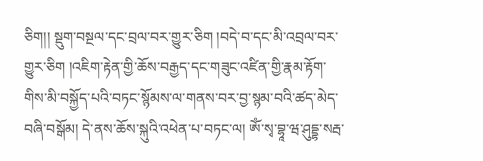ཅིག།། སྡུག་བསྔལ་དང་བྲལ་བར་གྱུར་ཅིག །བདེ་བ་དང་མི་འབྲལ་བར་གྱུར་ཅིག །འཇིག་རྟེན་གྱི་ཆོས་བརྒྱད་དང་གཟུང་འཛིན་གྱི་རྣམ་རྟོག་གིས་མི་བསྐྱོད་པའི་བཏང་སྙོམས་ལ་གནས་བར་བྱ་སྙམ་བའི་ཚད་མེད་བཞི་བསྒོམ། དེ་ནས་ཆོས་སྐུའི་འཕེན་པ་བཏང་ལ། ཨོཾ་སྭ་བྷཱ་ཝ་ཤུདྡྷ་སརྦ་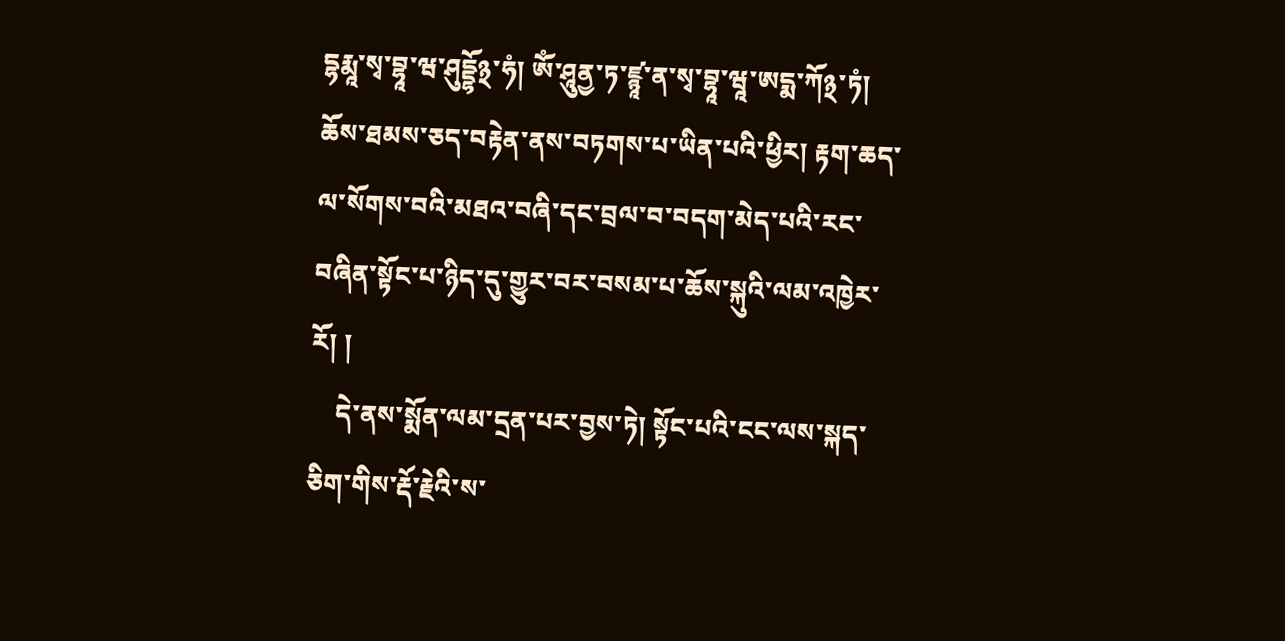དྷརྨཱ་སྭ་བྷཱ་ཝ་ཤུདྡྷོ྅་ཧཾ། ཨོཾ་ཤཱུནྱ་ཏ་ཛྙཱ་ན་སྭ་བྷཱ་ཝཱ་ཨདྨ་ཀོ྅་ཏཾ། ཆོས་ཐམས་ཅད་བརྟེན་ནས་བཏགས་པ་ཡིན་པའི་ཕྱིར། རྟག་ཆད་ལ་སོགས་བའི་མཐའ་བཞི་དང་བྲལ་བ་བདག་མེད་པའི་རང་བཞིན་སྟོང་པ་ཉིད་དུ་གྱུར་བར་བསམ་པ་ཆོས་སྐུའི་ལམ་འཁྱེར་རོ། །
    དེ་ནས་སྨོན་ལམ་དྲན་པར་བྱས་ཏེ། སྟོང་པའི་ངང་ལས་སྐད་ཅིག་གིས་རྡོ་རྗེའི་ས་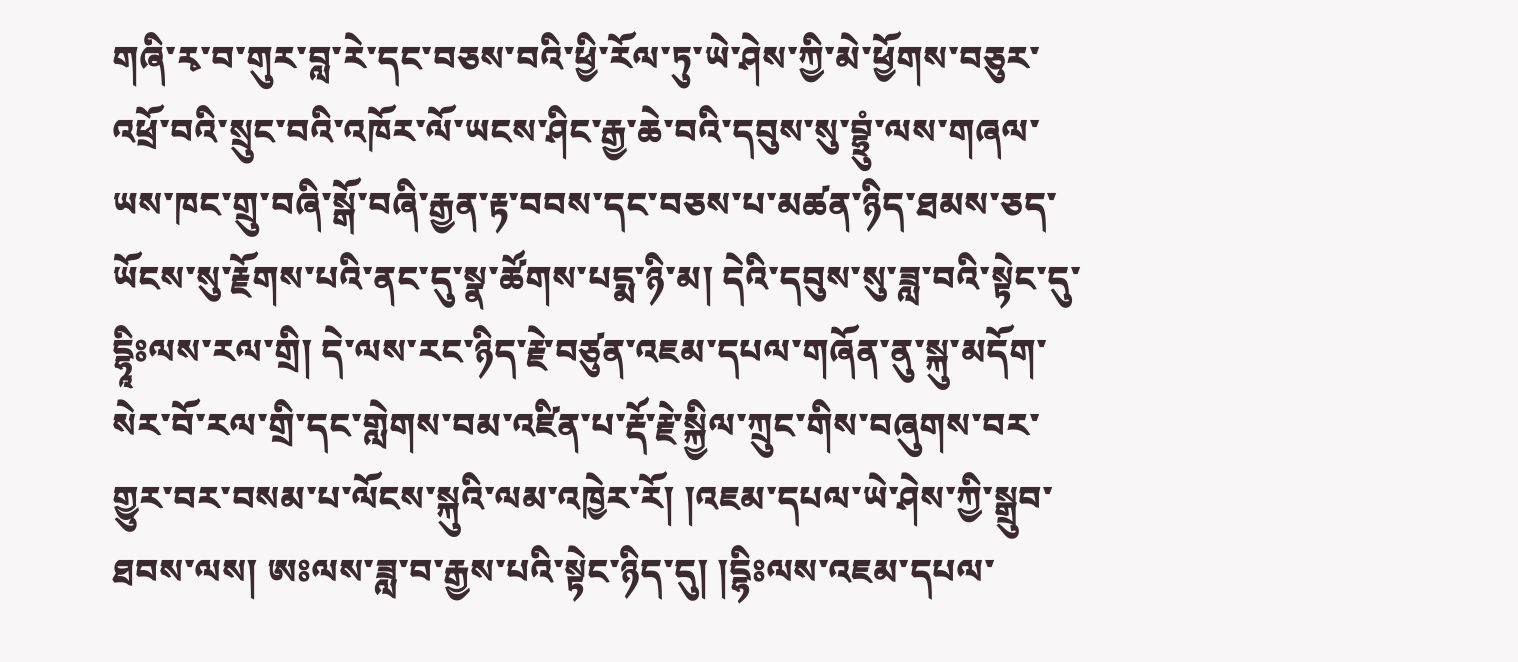གཞི་རྭ་བ་གུར་བླ་རེ་དང་བཅས་བའི་ཕྱི་རོལ་ཏུ་ཡེ་ཤེས་ཀྱི་མེ་ཕྱོགས་བཅུར་འཕྲོ་བའི་སྲུང་བའི་འཁོར་ལོ་ཡངས་ཤིང་རྒྱ་ཆེ་བའི་དབུས་སུ་བྷྲུཾ་ལས་གཞལ་ཡས་ཁང་གྲུ་བཞི་སྒོ་བཞི་རྒྱན་རྟ་བབས་དང་བཅས་པ་མཚན་ཉིད་ཐམས་ཅད་ཡོངས་སུ་རྗོགས་པའི་ནང་དུ་སྣ་ཚོགས་པདྨ་ཉི་མ། དེའི་དབུས་སུ་ཟླ་བའི་སྟེང་དུ་དྷཱིཿལས་རལ་གྲི། དེ་ལས་རང་ཉིད་རྗེ་བཙུན་འཇམ་དཔལ་གཞོན་ནུ་སྐུ་མདོག་སེར་བོ་རལ་གྲི་དང་གླེགས་བམ་འཛིན་པ་རྡོ་རྗེ་སྐྱིལ་ཀྲུང་གིས་བཞུགས་བར་གྱུར་བར་བསམ་པ་ལོངས་སྐུའི་ལམ་འཁྱེར་རོ། །འཇམ་དཔལ་ཡེ་ཤེས་ཀྱི་སྒྲུབ་ཐབས་ལས། ཨཿལས་ཟླ་བ་རྒྱས་པའི་སྟེང་ཉིད་དུ། །དྷིཿལས་འཇམ་དཔལ་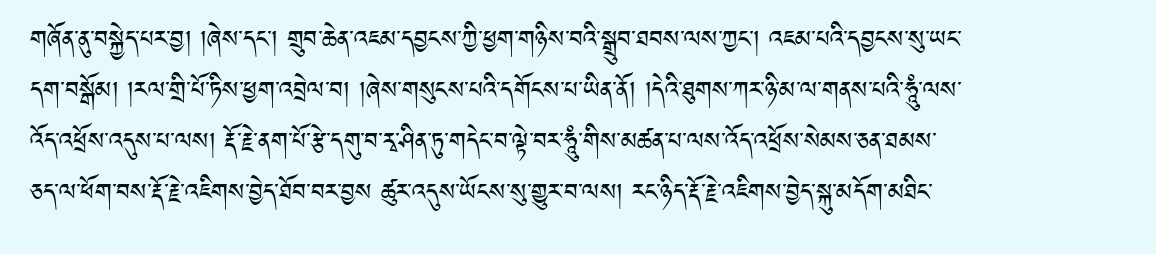གཞོན་ནུ་བསྐྱེད་པར་བྱ། །ཞེས་དང་། གྲུབ་ཆེན་འཇམ་དབྱངས་ཀྱི་ཕྱག་གཉིས་བའི་སྒྲུབ་ཐབས་ལས་ཀྱང་། འཇམ་པའི་དབྱངས་སུ་ཡང་དག་བསྒོམ། །རལ་གྲི་པོ་ཏིས་ཕྱག་འབྲེལ་བ། །ཞེས་གསུངས་པའི་དགོངས་པ་ཡིན་ནོ། །དེའི་ཐུགས་ཀར་ཉི་མ་ལ་གནས་པའི་ཧཱུཾ་ལས་འོད་འཕྲོས་འདུས་པ་ལས། རྡོ་རྗེ་ནག་པོ་རྩེ་དགུ་བ་རྭ་ཤིན་ཏུ་གདེང་བ་ལྟེ་བར་ཧཱུཾ་གིས་མཚན་པ་ལས་འོད་འཕྲོས་སེམས་ཅན་ཐམས་ཅད་ལ་ཕོག་བས་རྡོ་རྗེ་འཇིགས་བྱེད་ཐོབ་བར་བྱས ཚུར་འདུས་ཡོངས་སུ་གྱུར་བ་ལས། རང་ཉིད་རྡོ་རྗེ་འཇིགས་བྱེད་སྐུ་མདོག་མཐིང་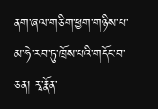ནག་ཞལ་གཅིག་ཕྱག་གཉིས་པ་མ་ཧེ་རབ་ཏུ་ཁྲོས་པའི་གདོང་བ་ཅན། རྭ་རྣོན་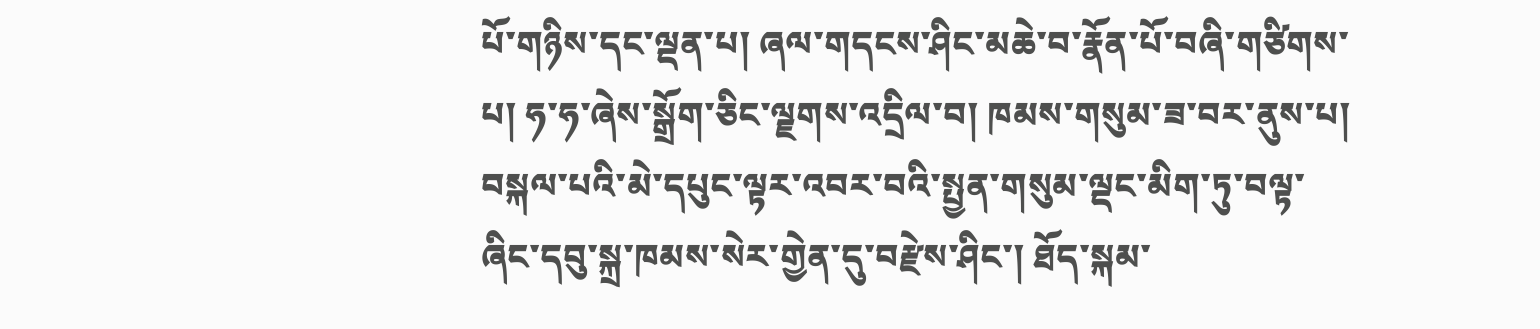པོ་གཉིས་དང་ལྡན་པ། ཞལ་གདངས་ཤིང་མཆེ་བ་རྣོན་པོ་བཞི་གཙིགས་པ། ཧ་ཧ་ཞེས་སྒྲོག་ཅིང་ལྗགས་འདྲིལ་བ། ཁམས་གསུམ་ཟ་བར་ནུས་པ། བསྐལ་པའི་མེ་དཔུང་ལྟར་འབར་བའི་སྤྱན་གསུམ་ལྡང་མིག་ཏུ་བལྟ་ཞིང་དབུ་སྐྲ་ཁམས་སེར་གྱེན་དུ་བརྫེས་ཤིང་། ཐོད་སྐམ་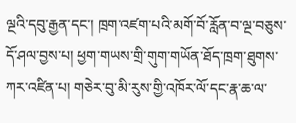ལྔའི་དབུ་རྒྱན་དང་། ཁྲག་འཛག་པའི་མགོ་བོ་རློན་བ་ལྔ་བཅུས་དོ་ཤལ་བྱས་པ། ཕྱག་གཡས་གྲི་གུག་གཡོན་ཐོད་ཁྲག་ཐུགས་ཀར་འཛིན་པ། གཅེར་བུ་མི་རུས་གྱི་འཁོར་ལོ་དང་རྣ་ཆ་ལ་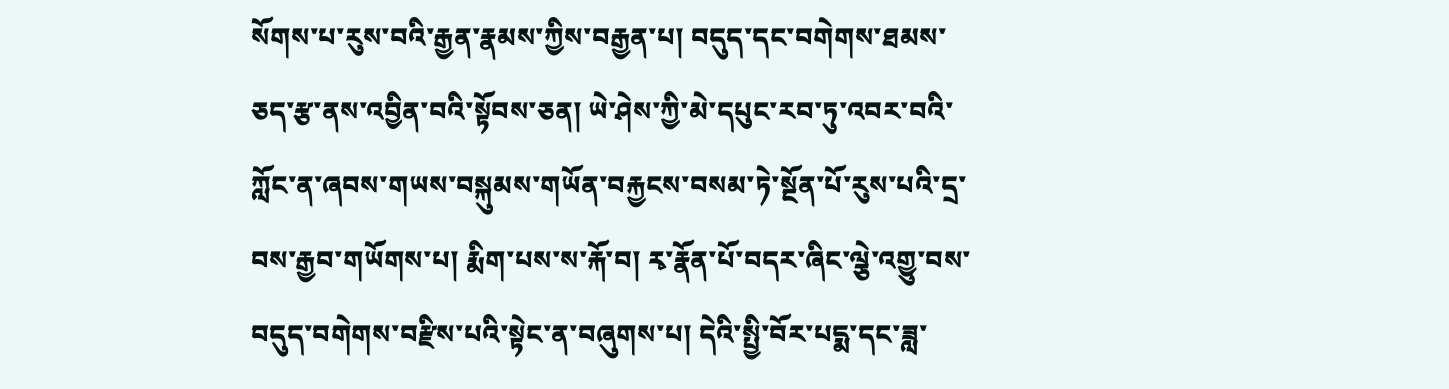སོགས་པ་རུས་བའི་རྒྱན་རྣམས་ཀྱིས་བརྒྱན་པ། བདུད་དང་བགེགས་ཐམས་ཅད་རྩ་ནས་འབྱིན་བའི་སྟོབས་ཅན། ཡེ་ཤེས་ཀྱི་མེ་དཔུང་རབ་ཏུ་འབར་བའི་ཀློང་ན་ཞབས་གཡས་བསྐུམས་གཡོན་བརྐྱངས་བསམ་ཏེ་སྔོན་པོ་རུས་པའི་དྲ་བས་རྒྱབ་གཡོགས་པ། རྨིག་པས་ས་རྐོ་བ། རྭ་རྣོན་པོ་བདར་ཞིང་ལྕེ་འགྱུ་བས་བདུད་བགེགས་བརྫིས་པའི་སྟེང་ན་བཞུགས་པ། དེའི་སྤྱི་བོར་པདྨ་དང་ཟླ་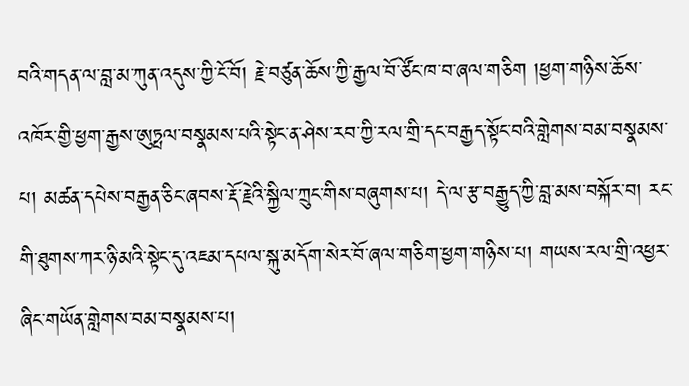བའི་གདན་ལ་བླ་མ་ཀུན་འདུས་ཀྱི་ངོ་བོ། རྗེ་བཙུན་ཆོས་ཀྱི་རྒྱལ་བོ་ཙོང་ཁ་བ་ཞལ་གཅིག །ཕྱག་གཉིས་ཆོས་འཁོར་གྱི་ཕྱག་རྒྱས་ཨུཏྤལ་བསྣམས་པའི་སྟེང་ན་ཤེས་རབ་ཀྱི་རལ་གྲི་དང་བརྒྱད་སྟོང་བའི་གླེགས་བམ་བསྣམས་པ། མཚན་དཔེས་བརྒྱན་ཅིང་ཞབས་རྡོ་རྗེའི་སྐྱིལ་ཀྲུང་གིས་བཞུགས་པ། དེ་ལ་རྩ་བརྒྱུད་ཀྱི་བླ་མས་བསྐོར་བ། རང་གི་ཐུགས་ཀར་ཉི་མའི་སྟེང་དུ་འཇམ་དཔལ་སྐུ་མདོག་སེར་བོ་ཞལ་གཅིག་ཕྱག་གཉིས་པ། གཡས་རལ་གྲི་འཕྱར་ཞིང་གཡོན་གླེགས་བམ་བསྣམས་པ།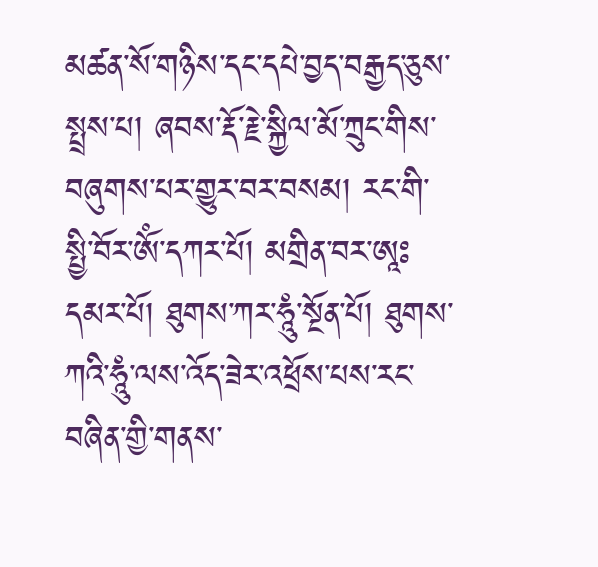མཚན་སོ་གཉིས་དང་དཔེ་བྱད་བརྒྱད་ཅུས་སྤྲས་པ། ཞབས་རྡོ་རྗེ་སྐྱིལ་མོ་ཀྲུང་གིས་བཞུགས་པར་གྱུར་བར་བསམ། རང་གི་སྤྱི་བོར་ཨོཾ་དཀར་པོ། མགྲིན་བར་ཨཱཿདམར་པོ། ཐུགས་ཀར་ཧཱུཾ་སྔོན་པོ། ཐུགས་ཀའི་ཧཱུཾ་ལས་འོད་ཟེར་འཕྲོས་པས་རང་བཞིན་གྱི་གནས་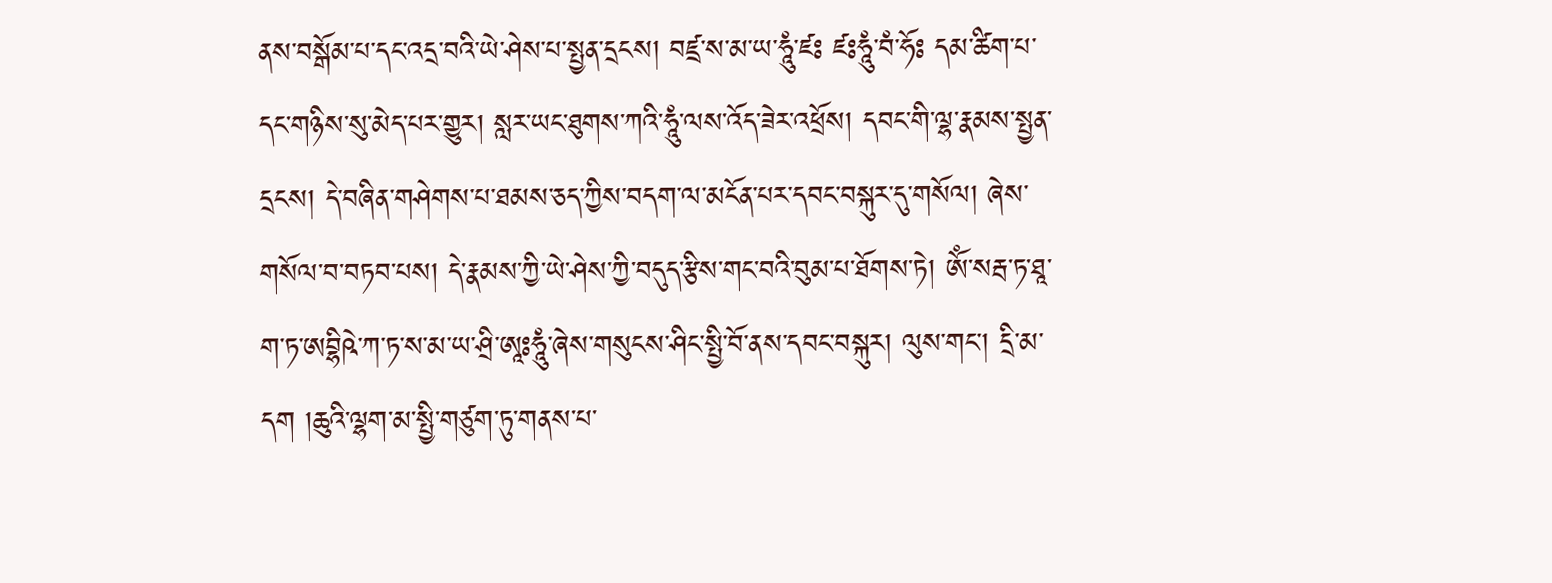ནས་བསྒོམ་པ་དང་འདྲ་བའི་ཡེ་ཤེས་པ་སྤྱན་དྲངས། བཛྲ་ས་མ་ཡ་ཧཱུཾ་ཛཿ ཛཿཧཱུཾ་བཾ་ཧོཿ དམ་ཚིག་པ་དང་གཉིས་སུ་མེད་པར་གྱུར། སླར་ཡང་ཐུགས་ཀའི་ཧཱུཾ་ལས་འོད་ཟེར་འཕྲོས། དབང་གི་ལྷ་རྣམས་སྤྱན་དྲངས། དེ་བཞིན་གཤེགས་པ་ཐམས་ཅད་ཀྱིས་བདག་ལ་མངོན་པར་དབང་བསྐུར་དུ་གསོལ། ཞེས་གསོལ་བ་བཏབ་པས། དེ་རྣམས་ཀྱི་ཡེ་ཤེས་ཀྱི་བདུད་རྩིས་གང་བའི་བུམ་པ་ཐོགས་ཏེ། ཨོཾ་སརྦ་ཏ་ཐཱ་ག་ཏ་ཨབྷིཥེ་ཀ་ཏ་ས་མ་ཡ་ཤྲི་ཨཱཿཧཱུཾ་ཞེས་གསུངས་ཤིང་སྤྱི་བོ་ནས་དབང་བསྐུར། ལུས་གང་། དྲི་མ་དག །ཆུའི་ལྷག་མ་སྤྱི་གཙུག་ཏུ་གནས་པ་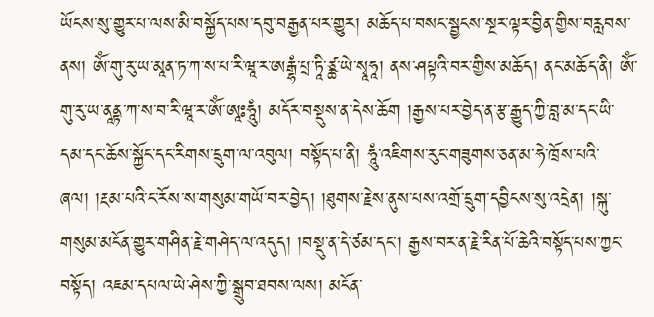ཡོངས་སུ་གྱུར་པ་ལས་མི་བསྐྱོད་པས་དབུ་བརྒྱན་པར་གྱུར། མཆོད་པ་བསང་སྦྱངས་སྔར་ལྟར་བྱིན་གྱིས་བརླབས་ནས། ཨོཾ་གུ་རུ་ཡ་མཱན་ཏ་ཀ་ས་པ་རི་ཝཱ་ར་ཨརྒྷཾ་པྲ་ཏཱི་ཙྪ་ཡེ་སྭཱཧཱ། ནས་ཤཔྟའི་བར་གྱིས་མཆོད། ནང་མཆོད་ནི། ཨོཾ་གུ་རུ་ཡ་ནཱནྟ་ཀ་ས་བ་རི་ཝཱ་ར་ཨོཾ་ཨཱཿཧཱུཾ། མདོར་བསྡུས་ན་དེས་ཆོག །རྒྱས་པར་བྱེད་ན་རྩ་རྒྱུད་ཀྱི་བླ་མ་དང་ཡི་དམ་དང་ཆོས་སྐྱོང་དང་རིགས་དྲུག་ལ་འབུལ། བསྟོད་པ་ནི། ཧཱུཾ་འཇིགས་རུང་གཟུགས་ཅན་མ་ཧེ་ཁྲོས་པའི་ཞལ། །རྔམ་པའི་ང་རོས་ས་གསུམ་གཡོ་བར་བྱེད། །ཐུགས་རྗེས་ནུས་པས་འགྲོ་དྲུག་དབྱིངས་སུ་འདྲེན། །སྐུ་གསུམ་མངོན་གྱུར་གཤིན་རྗེ་གཤེད་ལ་འདུད། །བསྡུ་ན་དེ་ཙམ་དང་། རྒྱས་བར་ན་རྗེ་རིན་པོ་ཆེའི་བསྟོད་པས་ཀྱང་བསྟོད། འཇམ་དཔལ་ཡེ་ཤེས་ཀྱི་སྒྲུབ་ཐབས་ལས། མངོན་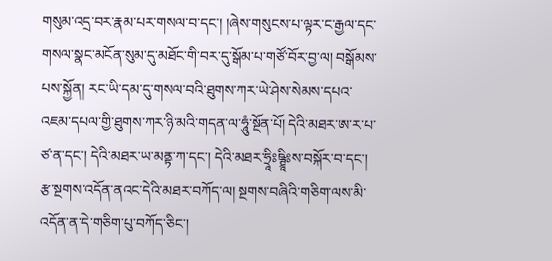གསུམ་འདྲ་བར་རྣམ་པར་གསལ་བ་དང་། །ཞེས་གསུངས་པ་ལྟར་ང་རྒྱལ་དང་གསལ་སྣང་མངོན་སུམ་དུ་མཐོང་གི་བར་དུ་སྒོམ་པ་གཙོ་བོར་བྱ་ལ། བསྒོམས་པས་སྐྱོན། རང་ཡི་དམ་དུ་གསལ་བའི་ཐུགས་ཀར་ཡེ་ཤེས་སེམས་དཔའ་འཇམ་དཔལ་གྱི་ཐུགས་ཀར་ཉི་མའི་གདན་ལ་ཧཱུཾ་སྔོན་པོ། དེའི་མཐར་ཨ་ར་པ་ཙ་ན་དང་། དེའི་མཐར་ཡ་མནྟ་ཀ་དང་། དེའི་མཐར་ཧྲཱིཿཥྚྲཱིཿས་བསྐོར་བ་དང་། རྩ་སྔགས་འདོན་ནའང་དེའི་མཐར་བཀོད་ལ། སྔགས་བཞིའི་གཅིག་ལས་མི་འདོན་ན་དེ་གཅིག་པུ་བཀོད་ཅིང་།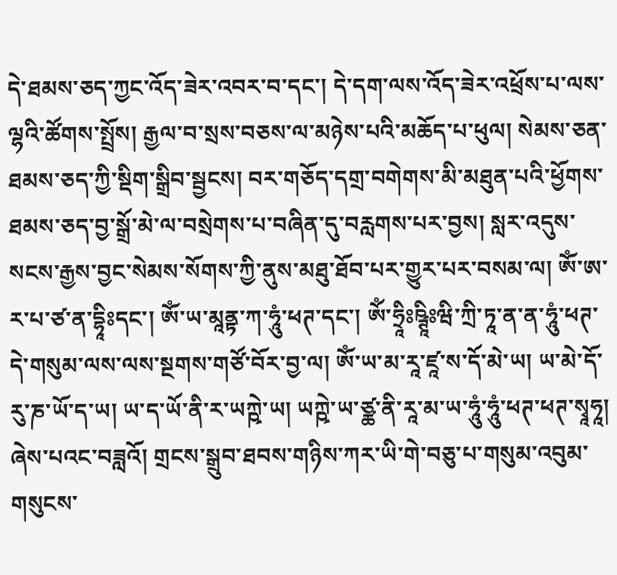དེ་ཐམས་ཅད་ཀྱང་འོད་ཟེར་འབར་བ་དང་། དེ་དག་ལས་འོད་ཟེར་འཕྲོས་པ་ལས་ལྷའི་ཚོགས་སྤྲོས། རྒྱལ་བ་སྲས་བཅས་ལ་མཉེས་པའི་མཆོད་པ་ཕུལ། སེམས་ཅན་ཐམས་ཅད་ཀྱི་སྡིག་སྒྲིབ་སྦྱངས། བར་གཅོད་དགྲ་བགེགས་མི་མཐུན་པའི་ཕྱོགས་ཐམས་ཅད་བྱ་སྒྲོ་མེ་ལ་བསྲེགས་པ་བཞིན་དུ་བརླགས་པར་བྱས། སླར་འདུས་སངས་རྒྱས་བྱང་སེམས་སོགས་ཀྱི་ནུས་མཐུ་ཐོབ་པར་གྱུར་པར་བསམ་ལ། ཨོཾ་ཨ་ར་པ་ཙ་ན་དྷཱིཿདང་། ཨོཾ་ཡ་མཱནྟ་ཀ་ཧཱུཾ་ཕཊ་དང་། ཨོཾ་ཧྲཱིཿཥྚཱིཿཝི་ཀྲི་ཏཱ་ན་ན་ཧཱུཾ་ཕཊ་དེ་གསུམ་ལས་ལས་སྔགས་གཙོ་བོར་བྱ་ལ། ཨོཾ་ཡ་མ་རཱ་ཛཱ་ས་དོ་མེ་ཡ། ཡ་མེ་དོ་རུ་ཎ་ཡོ་ད་ཡ། ཡ་ད་ཡོ་ནི་ར་ཡཀྵེ་ཡ། ཡཀྵེ་ཡ་ཙྪ་ནི་རཱ་མ་ཡ་ཧཱུཾ་ཧཱུཾ་ཕཊ་ཕཊ་སྭཱཧཱ། ཞེས་པའང་བཟླའོ། གྲངས་སྒྲུབ་ཐབས་གཉིས་ཀར་ཡི་གེ་བཅུ་པ་གསུམ་འབུམ་གསུངས་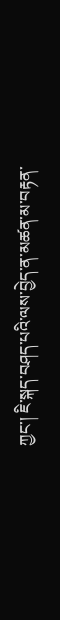ཀྱང་། ཇི་སྐད་བཤད་པའི་ལས་བྱེད་ན་མཚན་མ་བརྟན་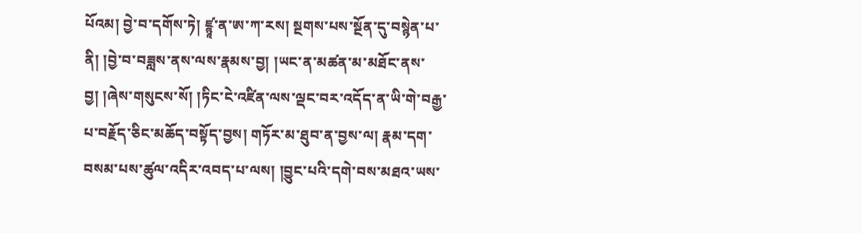པོའམ། བྱེ་བ་དགོས་ཏེ། ཛྙཱ་ན་ཨ་ཀ་རས། སྔགས་པས་སྔོན་དུ་བསྙེན་པ་ནི། །བྱེ་བ་བཟླས་ནས་ལས་རྣམས་བྱ། །ཡང་ན་མཚན་མ་མཐོང་ནས་བྱ། །ཞེས་གསུངས་སོ། །ཏིང་ངེ་འཛིན་ལས་ལྡང་བར་འདོད་ན་ཡི་གེ་བརྒྱ་པ་བརྗོད་ཅིང་མཆོད་བསྟོད་བྱས། གཏོར་མ་ཐུབ་ན་བྱས་ལ། རྣམ་དག་བསམ་པས་ཚུལ་འདིར་འབད་པ་ལས། །བྱུང་པའི་དགེ་བས་མཐའ་ཡས་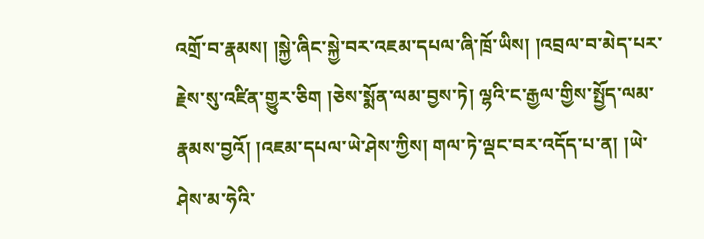འགྲོ་བ་རྣམས། །སྐྱེ་ཞིང་སྐྱེ་བར་འཇམ་དཔལ་ཞི་ཁྲོ་ཡིས། །འབྲལ་བ་མེད་པར་རྗེས་སུ་འཛིན་གྱུར་ཅིག །ཅེས་སྨོན་ལམ་བྱས་ཏེ། ལྷའི་ང་རྒྱལ་གྱིས་སྤྱོད་ལམ་རྣམས་བྱའོ། །འཇམ་དཔལ་ཡེ་ཤེས་ཀྱིས། གལ་ཏེ་ལྡང་བར་འདོད་པ་ན། །ཡེ་ཤེས་མ་ཧེའི་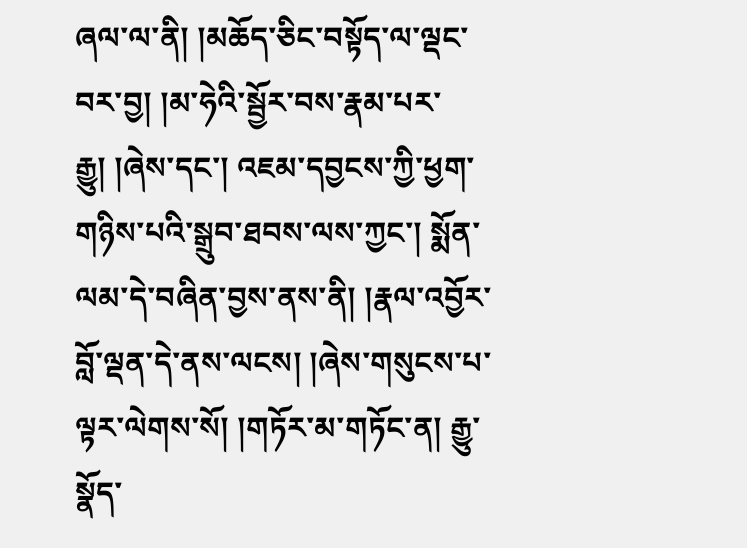ཞལ་ལ་ནི། །མཆོད་ཅིང་བསྟོད་ལ་ལྡང་བར་བྱ། །མ་ཧེའི་སྦྱོར་བས་རྣམ་པར་རྒྱུ། །ཞེས་དང་། འཇམ་དབྱངས་ཀྱི་ཕྱག་གཉིས་པའི་སྒྲུབ་ཐབས་ལས་ཀྱང་། སྨོན་ལམ་དེ་བཞིན་བྱས་ནས་ནི། །རྣལ་འབྱོར་བློ་ལྡན་དེ་ནས་ལངས། །ཞེས་གསུངས་པ་ལྟར་ལེགས་སོ། །གཏོར་མ་གཏོང་ན། རྒྱུ་སྣོད་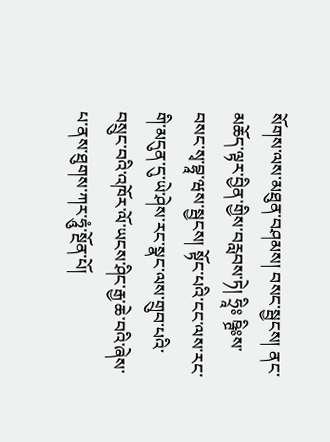སོགས་ལས་མཐུན་བཤམས། བསང་སྦྱངས། ནང་མཆོད་ལྟར་བྱིན་གྱིས་བརླབས་ཏེ། ཧྲཱིཿ ཥྚྲིཿས་བསང་སྭ་བྷཱ་ཝས་སྦྱངས། སྟོང་པའི་ངང་ལས་རང་གི་མདུན་དུ་ཡེ་ཤེས་རང་སྣང་ལས་གྲུབ་པའི་བསྲུང་བའི་འཁོར་ལོ་ཡངས་ཤིང་རྒྱ་ཆེ་བའི་ཞེས་པ་ནས་ཐུགས་ཀར་ཧཱུཾ་སྔོན་པོ།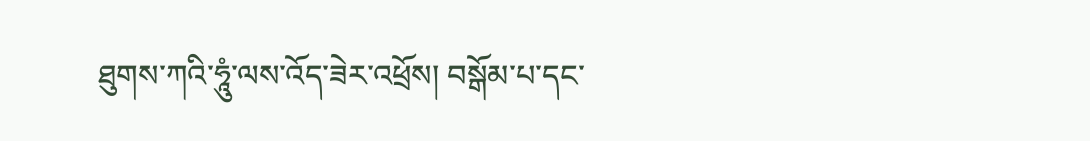ཐུགས་ཀའི་ཧཱུཾ་ལས་འོད་ཟེར་འཕྲོས། བསྒོམ་པ་དང་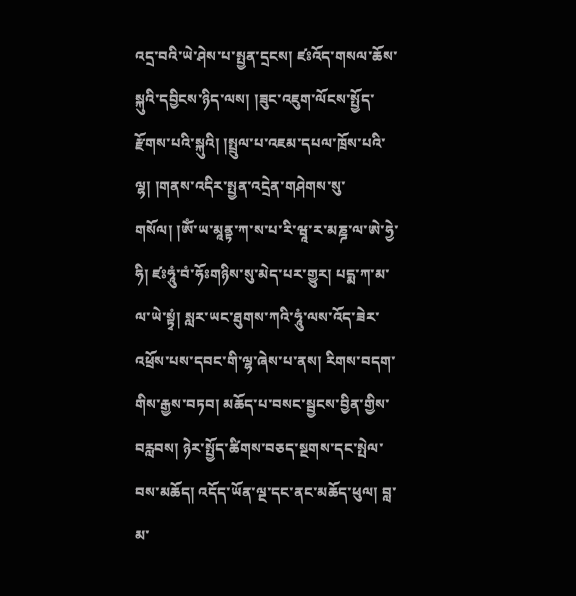འདྲ་བའི་ཡེ་ཤེས་པ་སྤྱན་དྲངས། ཛཿའོད་གསལ་ཆོས་སྐུའི་དབྱིངས་ཉིད་ལས། །ཟུང་འཇུག་ལོངས་སྤྱོད་རྫོགས་པའི་སྐུའི། །སྤྲུལ་པ་འཇམ་དཔལ་ཁྲོས་པའི་ལྷ། །གནས་འདིར་སྤྱན་འདྲེན་གཤེགས་སུ་གསོལ། །ཨོཾ་ཡ་མཱནྟ་ཀ་ས་པ་རི་ཝཱ་ར་མཎྜ་ལ་ཨེ་ཧྱེ་ཧི། ཛཿཧཱུཾ་བཾ་ཧོཿགཉིས་སུ་མེད་པར་གྱུར། པདྨ་ཀ་མ་ལ་ཡེ་སྟྭཾ། སླར་ཡང་ཐུགས་ཀའི་ཧཱུཾ་ལས་འོད་ཟེར་འཕྲོས་པས་དབང་གི་ལྷ་ཞེས་པ་ནས། རིགས་བདག་གིས་རྒྱས་བཏབ། མཆོད་པ་བསང་སྦྱངས་བྱིན་གྱིས་བརླབས། ཉེར་སྤྱོད་ཚིགས་བཅད་སྔགས་དང་སྤེལ་བས་མཆོད། འདོད་ཡོན་ལྔ་དང་ནང་མཆོད་ཕུལ། བླ་མ་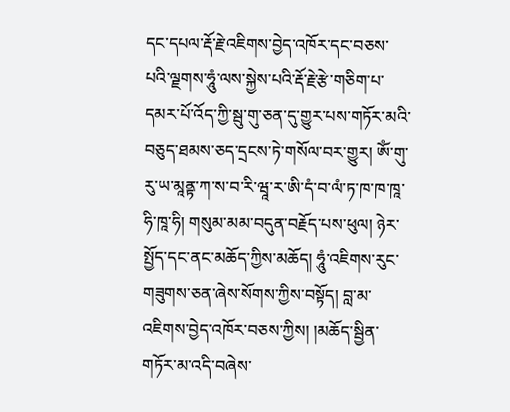དང་དཔལ་རྡོ་རྗེ་འཇིགས་བྱེད་འཁོར་དང་བཅས་པའི་ལྗགས་ཧཱུཾ་ལས་སྐྱེས་པའི་རྡོ་རྗེ་རྩེ་གཅིག་པ་དམར་པོ་འོད་ཀྱི་སྦུ་གུ་ཅན་དུ་གྱུར་པས་གཏོར་མའི་བཅུད་ཐམས་ཅད་དྲངས་ཏེ་གསོལ་བར་གྱུར། ཨོཾ་གུ་རུ་ཡ་མཱནྟ་ཀ་ས་བ་རི་ཝཱ་ར་ཨི་དཾ་བ་ལཾ་ཏ་ཁ་ཁ་ཁཱ་ཧི་ཁཱ་ཧི། གསུམ་མམ་བདུན་བརྗོད་པས་ཕུལ། ཉེར་སྤྱོད་དང་ནང་མཆོད་ཀྱིས་མཆོད། ཧཱུཾ་འཇིགས་རུང་གཟུགས་ཅན་ཞེས་སོགས་ཀྱིས་བསྟོད། བླ་མ་འཇིགས་བྱེད་འཁོར་བཅས་ཀྱིས། །མཆོད་སྦྱིན་གཏོར་མ་འདི་བཞེས་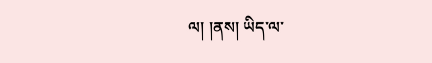ལ། །ནས། ཡིད་ལ་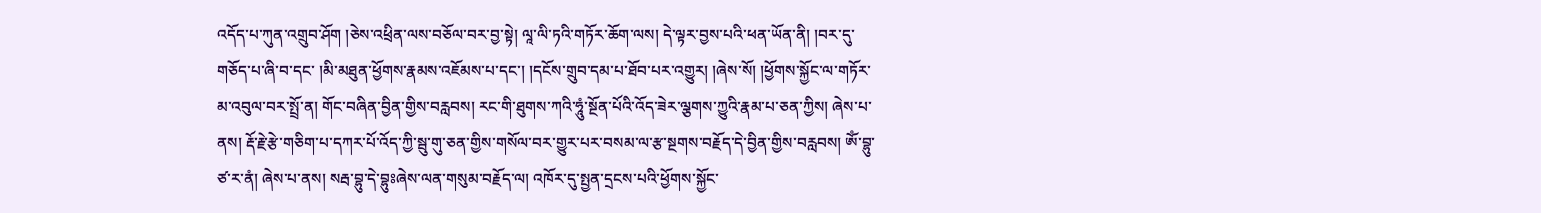འདོད་པ་ཀུན་འགྲུབ་ཤོག །ཅེས་འཕྲིན་ལས་བཅོལ་བར་བྱ་སྟེ། ལཱ་ལི་ཏའི་གཏོར་ཆོག་ལས། དེ་ལྟར་བྱས་པའི་ཕན་ཡོན་ནི། །བར་དུ་གཅོད་པ་ཞི་བ་དང་ །མི་མཐུན་ཕྱོགས་རྣམས་འཇོམས་པ་དང་། །དངོས་གྲུབ་དམ་པ་ཐོབ་པར་འགྱུར། །ཞེས་སོ། །ཕྱོགས་སྐྱོང་ལ་གཏོར་མ་འབུལ་བར་སྤྲོ་ན། གོང་བཞིན་བྱིན་གྱིས་བརླབས། རང་གི་ཐུགས་ཀའི་ཧཱུཾ་སྔོན་པོའི་འོད་ཟེར་ལྕགས་ཀྱུའི་རྣམ་པ་ཅན་ཀྱིས། ཞེས་པ་ནས། རྡོ་རྗེ་རྩེ་གཅིག་པ་དཀར་པོ་འོད་ཀྱི་སྦུ་གུ་ཅན་གྱིས་གསོལ་བར་གྱུར་པར་བསམ་ལ་རྩ་སྔགས་བརྗོད་དེ་བྱིན་གྱིས་བརླབས། ཨོཾ་བྷུ་ཙ་ར་ནཾ། ཞེས་པ་ནས། སརྦ་བྷུ་དེ་བྷུཿཞེས་ལན་གསུམ་བརྗོད་ལ། འཁོར་དུ་སྤྱན་དྲངས་པའི་ཕྱོགས་སྐྱོང་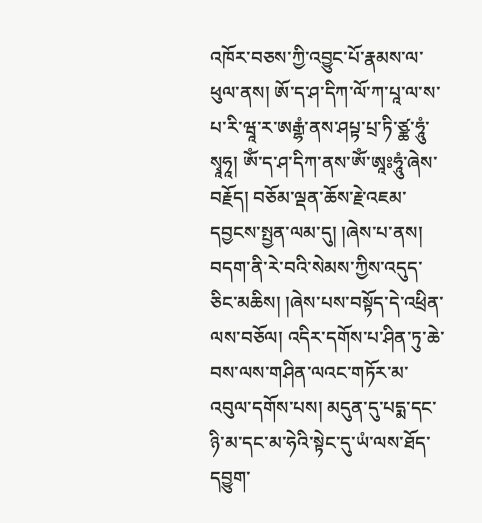འཁོར་བཅས་ཀྱི་འབྱུང་པོ་རྣམས་ལ་ཕུལ་ནས། ཨོ་ད་ཤ་དིཀ་ལོ་ཀ་པཱ་ལ་ས་པ་རི་ཝཱ་ར་ཨརྒྷཾ་ནས་ཤཔྟ་པྲ་ཏི་ཙྪ་ཧཱུཾ་སྭཱཧཱ། ཨོཾ་ད་ཤ་དིཀ་ནས་ཨོཾ་ཨཱཿཧཱུཾ་ཞེས་བརྗོད། བཅོམ་ལྡན་ཆོས་རྗེ་འཇམ་དབྱངས་སྤྱན་ལམ་དུ། །ཞེས་པ་ནས། བདག་ནི་རེ་བའི་སེམས་ཀྱིས་འདུད་ཅིང་མཆིས། །ཞེས་པས་བསྟོད་དེ་འཕྲིན་ལས་བཅོལ། འདིར་དགོས་པ་ཤིན་ཏུ་ཆེ་བས་ལས་གཤིན་ལའང་གཏོར་མ་འབུལ་དགོས་པས། མདུན་དུ་པདྨ་དང་ཉི་མ་དང་མ་ཧེའི་སྟེང་དུ་ཡཾ་ལས་ཐོད་དབྱུག་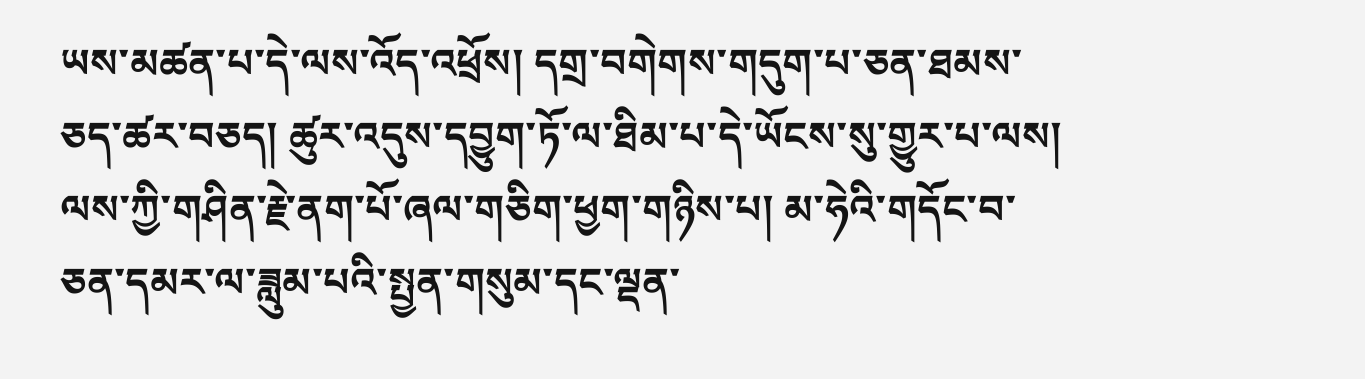ཡས་མཚན་པ་དེ་ལས་འོད་འཕྲོས། དགྲ་བགེགས་གདུག་པ་ཅན་ཐམས་ཅད་ཚར་བཅད། ཚུར་འདུས་དབྱུག་ཏོ་ལ་ཐིམ་པ་དེ་ཡོངས་སུ་གྱུར་པ་ལས། ལས་ཀྱི་གཤིན་རྗེ་ནག་པོ་ཞལ་གཅིག་ཕྱག་གཉིས་པ། མ་ཧེའི་གདོང་བ་ཅན་དམར་ལ་ཟླུམ་པའི་སྤྱན་གསུམ་དང་ལྡན་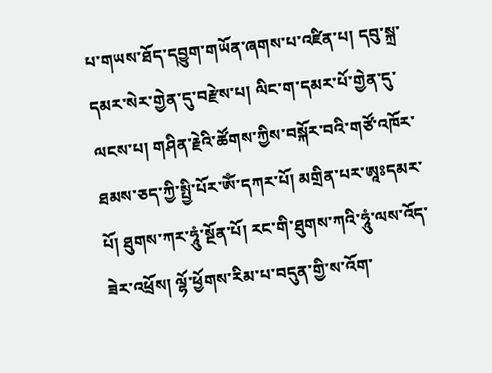པ་གཡས་ཐོད་དབྱུག་གཡོན་ཞགས་པ་འཛིན་པ། དབུ་སྐྲ་དམར་སེར་གྱེན་དུ་བརྫེས་པ། ལིང་ག་དམར་པོ་གྱེན་དུ་ལངས་པ། གཤིན་རྗེའི་ཚོགས་ཀྱིས་བསྐོར་བའི་གཙོ་འཁོར་ཐམས་ཅད་ཀྱི་སྤྱི་པོར་ཨོཾ་དཀར་པོ། མགྲིན་པར་ཨཱཿདམར་པོ། ཐུགས་ཀར་ཧཱུཾ་སྔོན་པོ། རང་གི་ཐུགས་ཀའི་ཧཱུཾ་ལས་འོད་ཟེར་འཕྲོས། ལྷོ་ཕྱོགས་རིམ་པ་བདུན་གྱི་ས་འོག་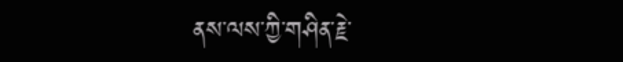ནས་ལས་ཀྱི་གཤིན་རྗེ་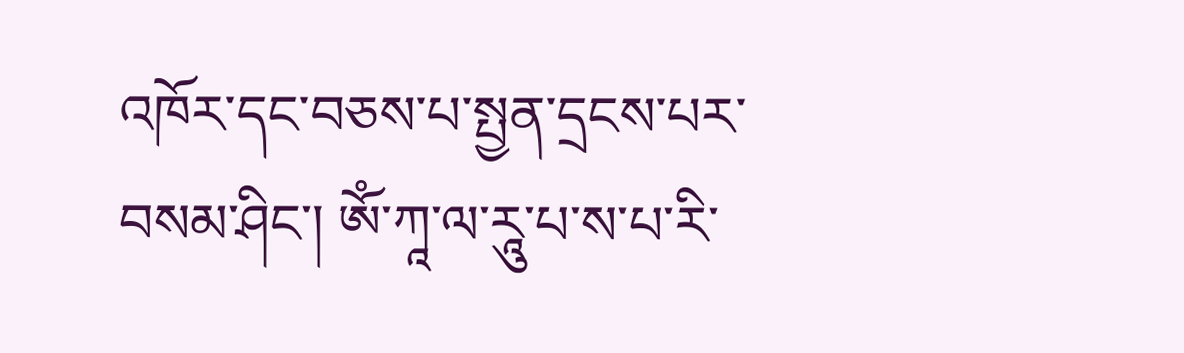འཁོར་དང་བཅས་པ་སྤྱན་དྲངས་པར་བསམ་ཤིང་། ཨོཾ་ཀཱ་ལ་རཱུ་པ་ས་པ་རི་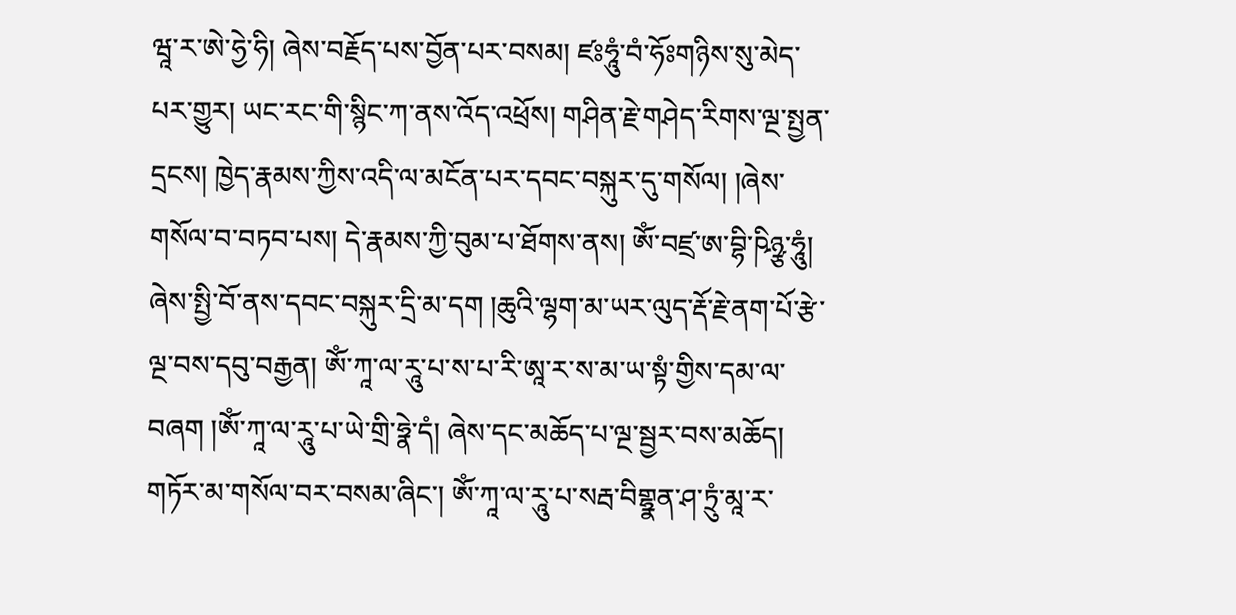ཝཱ་ར་ཨེ་ཧྱེ་ཧི། ཞེས་བརྗོད་པས་བྱོན་པར་བསམ། ཛཿཧཱུཾ་བཾ་ཧོཿགཉིས་སུ་མེད་པར་གྱུར། ཡང་རང་གི་སྙིང་ཀ་ནས་འོད་འཕྲོས། གཤིན་རྗེ་གཤེད་རིགས་ལྔ་སྤྱན་དྲངས། ཁྱེད་རྣམས་ཀྱིས་འདི་ལ་མངོན་པར་དབང་བསྐུར་དུ་གསོལ། །ཞེས་གསོལ་བ་བཏབ་པས། དེ་རྣམས་ཀྱི་བུམ་པ་ཐོགས་ནས། ཨོཾ་བཛྲ་ཨ་བྷི་ཥིཉྩ་ཧཱུཾ། ཞེས་སྤྱི་བོ་ནས་དབང་བསྐུར་དྲི་མ་དག །ཆུའི་ལྷག་མ་ཡར་ལུད་རྡོ་རྗེ་ནག་པོ་རྩེ་ལྔ་བས་དབུ་བརྒྱན། ཨོཾ་ཀཱ་ལ་རཱུ་པ་ས་པ་རི་ཨཱ་ར་ས་མ་ཡ་སྟཾ་གྱིས་དམ་ལ་བཞག །ཨོཾ་ཀཱ་ལ་རཱུ་པ་ཡེ་གྲི་ཧྣེ་དཾ། ཞེས་དང་མཆོད་པ་ལྔ་སྦྱར་བས་མཆོད། གཏོར་མ་གསོལ་བར་བསམ་ཞིང་། ཨོཾ་ཀཱ་ལ་རཱུ་པ་སརྦ་བིགྷྣན་ཤ་ཏྲུཾ་མཱ་ར་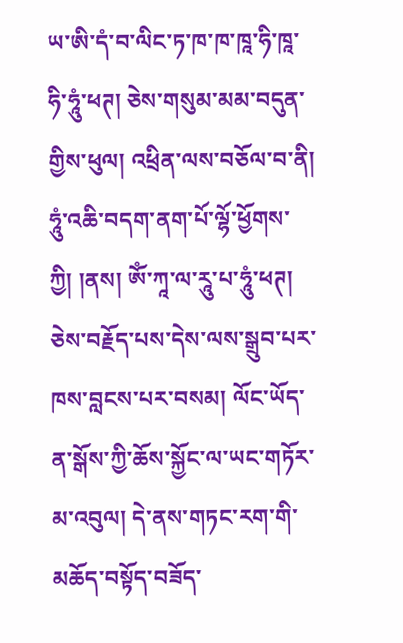ཡ་ཨི་དཾ་བ་ལིང་ཏ་ཁ་ཁ་ཁཱ་ཧི་ཁཱ་ཧི་ཧཱུཾ་ཕཊ། ཅེས་གསུམ་མམ་བདུན་གྱིས་ཕུལ། འཕྲིན་ལས་བཅོལ་བ་ནི། ཧཱུཾ་འཆི་བདག་ནག་པོ་ལྷོ་ཕྱོགས་ཀྱི། །ནས། ཨོཾ་ཀཱ་ལ་རཱུ་པ་ཧཱུཾ་ཕཊ། ཅེས་བརྗོད་པས་དེས་ལས་སྒྲུབ་པར་ཁས་བླངས་པར་བསམ། ལོང་ཡོད་ན་སྒོས་ཀྱི་ཆོས་སྐྱོང་ལ་ཡང་གཏོར་མ་འབུལ། དེ་ནས་གཏང་རག་གི་མཆོད་བསྟོད་བཟོད་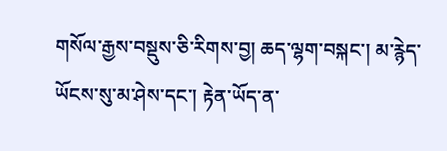གསོལ་རྒྱས་བསྡུས་ཅི་རིགས་བྱ། ཆད་ལྷག་བསྐང་། མ་རྙེད་ཡོངས་སུ་མ་ཤེས་དང་། རྟེན་ཡོད་ན་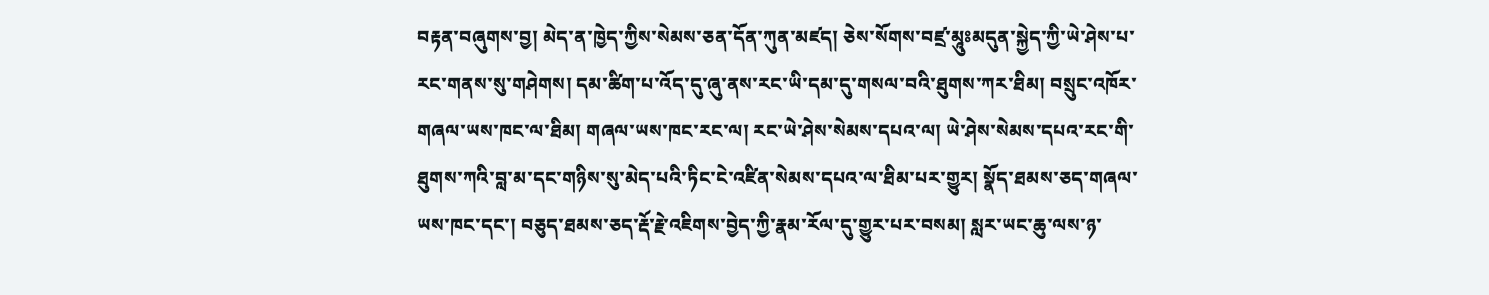བརྟན་བཞུགས་བྱ། མེད་ན་ཁྱེད་ཀྱིས་སེམས་ཅན་དོན་ཀུན་མཛད། ཅེས་སོགས་བཛྲ་མཱུཿམདུན་སྐྱེད་ཀྱི་ཡེ་ཤེས་པ་རང་གནས་སུ་གཤེགས། དམ་ཚིག་པ་འོད་དུ་ཞུ་ནས་རང་ཡི་དམ་དུ་གསལ་བའི་ཐུགས་ཀར་ཐིམ། བསྲུང་འཁོར་གཞལ་ཡས་ཁང་ལ་ཐིམ། གཞལ་ཡས་ཁང་རང་ལ། རང་ཡེ་ཤེས་སེམས་དཔའ་ལ། ཡེ་ཤེས་སེམས་དཔའ་རང་གི་ཐུགས་ཀའི་བླ་མ་དང་གཉིས་སུ་མེད་པའི་ཏིང་ངེ་འཛིན་སེམས་དཔའ་ལ་ཐིམ་པར་གྱུར། སྣོད་ཐམས་ཅད་གཞལ་ཡས་ཁང་དང་། བཅུད་ཐམས་ཅད་རྡོ་རྗེ་འཇིགས་བྱེད་ཀྱི་རྣམ་རོལ་དུ་གྱུར་པར་བསམ། སླར་ཡང་ཆུ་ལས་ཉ་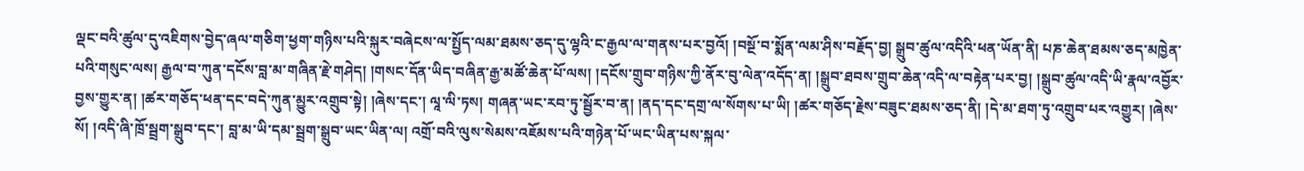ལྡང་བའི་ཚུལ་དུ་འཇིགས་བྱེད་ཞལ་གཅིག་ཕྱག་གཉིས་པའི་སྐུར་བཞེངས་ལ་སྤྱོད་ལམ་ཐམས་ཅད་དུ་ལྷའི་ང་རྒྱལ་ལ་གནས་པར་བྱའོ། །བསྔོ་བ་སྨོན་ལམ་ཤིས་བརྗོད་བྱ། སྒྲུབ་ཚུལ་འདིའི་ཕན་ཡོན་ནི། པཎ་ཆེན་ཐམས་ཅད་མཁྱེན་པའི་གསུང་ལས། རྒྱལ་བ་ཀུན་དངོས་བླ་མ་གཞིན་རྗེ་གཤེད། །གསང་དོན་ཡིད་བཞིན་རྒྱ་མཚོ་ཆེན་པོ་ལས། །དངོས་གྲུབ་གཉིས་ཀྱི་ནོར་བུ་ལེན་འདོད་ན། །སྒྲུབ་ཐབས་གྲུབ་ཆེན་འདི་ལ་བརྟེན་པར་བྱ། །སྒྲུབ་ཚུལ་འདི་ཡི་རྣལ་འབྱོར་བྱས་གྱུར་ན། །ཚར་གཅོད་ཕན་དང་བདེ་ཀུན་མྱུར་འགྲུབ་སྟེ། །ཞེས་དང་། ལཱ་ལི་ཏས། གཞན་ཡང་རབ་ཏུ་སྦྱོར་བ་ན། །ནད་དང་དགྲ་ལ་སོགས་པ་ཡི། །ཚར་གཅོད་རྗེས་བཟུང་ཐམས་ཅད་ནི། །དེ་མ་ཐག་ཏུ་འགྲུབ་པར་འགྱུར། །ཞེས་སོ། །འདི་ཞི་ཁྲོ་སྦྲག་སྒྲུབ་དང་། བླ་མ་ཡི་དམ་སྦྲག་སྒྲུབ་ཡང་ཡིན་ལ། འགྲོ་བའི་ལུས་སེམས་འཇོམས་པའི་གཉེན་པོ་ཡང་ཡིན་པས་སྐལ་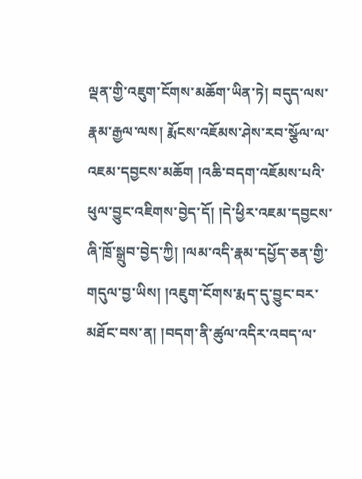ལྡན་གྱི་འཇུག་ངོགས་མཆོག་ཡིན་ཏེ། བདུད་ལས་རྣམ་རྒྱལ་ལས། རྨོངས་འཇོམས་ཤེས་རབ་སྩོལ་ལ་འཇམ་དབྱངས་མཆོག །འཆི་བདག་འཇོམས་པའི་ཕུལ་བྱུང་འཇིགས་བྱེད་དོ། །དེ་ཕྱིར་འཇམ་དབྱངས་ཞི་ཁྲོ་སྒྲུབ་བྱེད་ཀྱི། །ལམ་འདི་རྣམ་དཔྱོད་ཅན་གྱི་གདུལ་བྱ་ཡིས། །འཇུག་ངོགས་རྨད་དུ་བྱུང་བར་མཐོང་བས་ན། །བདག་ནི་ཚུལ་འདིར་འབད་ལ་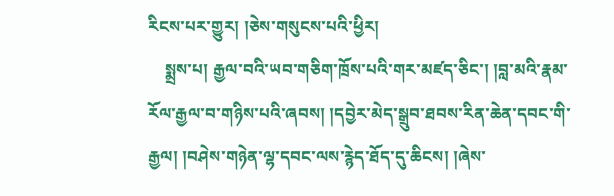རིངས་པར་གྱུར། །ཅེས་གསུངས་པའི་ཕྱིར།
    སྨྲས་པ། རྒྱལ་བའི་ཡབ་གཅིག་ཁྲོས་པའི་གར་མཛད་ཅིང་། །བླ་མའི་རྣམ་རོལ་རྒྱལ་བ་གཉིས་པའི་ཞབས། །དབྱེར་མེད་སྒྲུབ་ཐབས་རིན་ཆེན་དབང་གི་རྒྱལ། །བཤེས་གཉེན་ལྷ་དབང་ལས་རྙེད་ཐོད་དུ་ཆིངས། །ཞེས་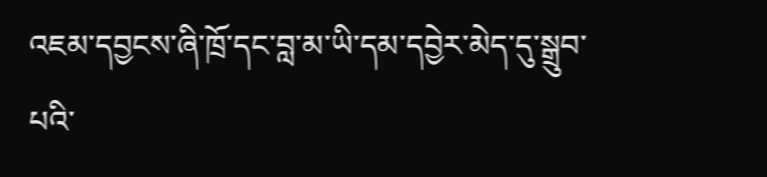འཇམ་དབྱངས་ཞི་ཁྲོ་དང་བླ་མ་ཡི་དམ་དབྱེར་མེད་དུ་སྒྲུབ་པའི་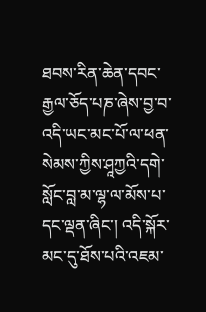ཐབས་རིན་ཆེན་དབང་རྒྱལ་ཅོད་པཎ་ཞེས་བྱ་བ་འདི་ཡང་མང་པོ་ལ་ཕན་སེམས་ཀྱིས་ཤཱཀྱའི་དགེ་སློང་བླ་མ་ལྷ་ལ་མོས་པ་དང་ལྡན་ཞིང་། འདི་སྐོར་མང་དུ་ཐོས་པའི་འཇམ་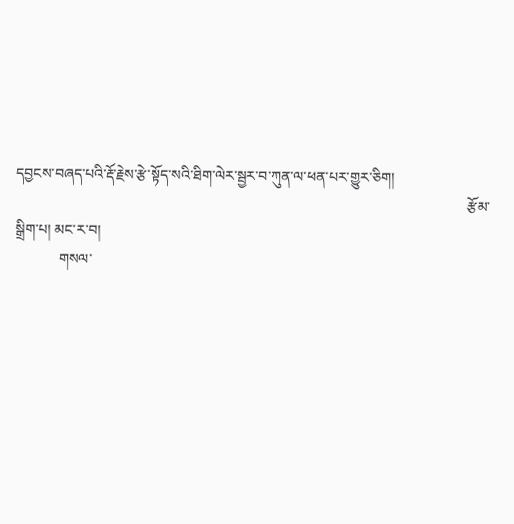དབྱངས་བཞད་པའི་རྡོ་རྗེས་རྩེ་སྟོད་སའི་ཐིག་ལེར་སྦྱར་བ་ཀུན་ལ་ཕན་པར་གྱུར་ཅིག།
                                                                                                                            རྩོམ་སྒྲིག་པ། མང་ར་བ།
            གསལ་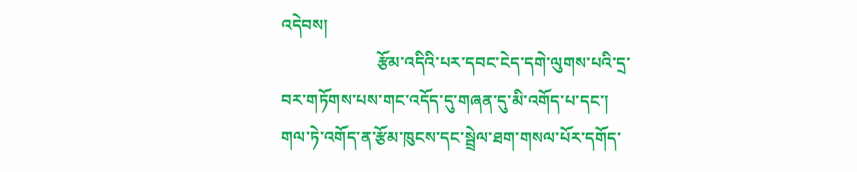འདེབས།
                       རྩོམ་འདིའི་པར་དབང་ངེད་དགེ་ལུགས་པའི་དྲ་བར་གཏོགས་པས་གང་འདོད་དུ་གཞན་དུ་མི་འགོད་པ་དང་། གལ་ཏེ་འགོད་ན་རྩོམ་ཁུངས་དང་སྦྲེལ་ཐག་གསལ་པོར་དགོད་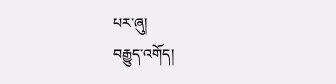པར་ཞུ།
བརྒྱུད་འགོད།